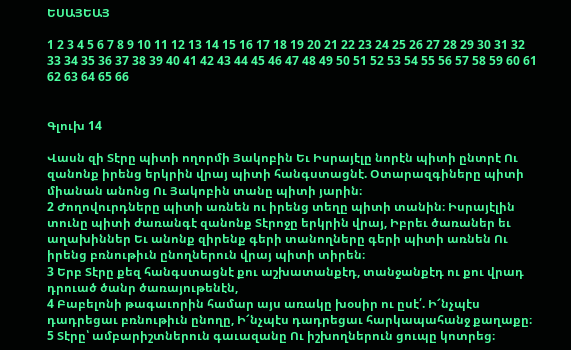ԵՍԱՅԵԱՅ

1 2 3 4 5 6 7 8 9 10 11 12 13 14 15 16 17 18 19 20 21 22 23 24 25 26 27 28 29 30 31 32 33 34 35 36 37 38 39 40 41 42 43 44 45 46 47 48 49 50 51 52 53 54 55 56 57 58 59 60 61 62 63 64 65 66


Գլուխ 14

Վասն զի Տէրը պիտի ողորմի Յակոբին Եւ Իսրայէլը նորէն պիտի ընտրէ Ու զանոնք իրենց երկրին վրայ պիտի հանգստացնէ. Օտարազգիները պիտի միանան անոնց Ու Յակոբին տանը պիտի յարին։
2 Ժողովուրդները պիտի առնեն ու իրենց տեղը պիտի տանին։ Իսրայէլին տունը պիտի ժառանգէ զանոնք Տէրոջը երկրին վրայ, Իբրեւ ծառաներ եւ աղախիններ Եւ անոնք զիրենք գերի տանողները գերի պիտի առնեն Ու իրենց բռնութիւն ընողներուն վրայ պիտի տիրեն։
3 Երբ Տէրը քեզ հանգստացնէ քու աշխատանքէդ, տանջանքէդ ու քու վրադ դրուած ծանր ծառայութենէն,
4 Բաբելոնի թագաւորին համար այս առակը խօսիր ու ըսէ՛. Ի՜նչպէս դադրեցաւ բռնութիւն ընողը, Ի՜նչպէս դադրեցաւ հարկապահանջ քաղաքը։
5 Տէրը՝ ամբարիշտներուն գաւազանը Ու իշխողներուն ցուպը կոտրեց։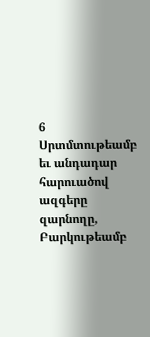6 Սրտմտութեամբ եւ անդադար հարուածով ազգերը զարնողը, Բարկութեամբ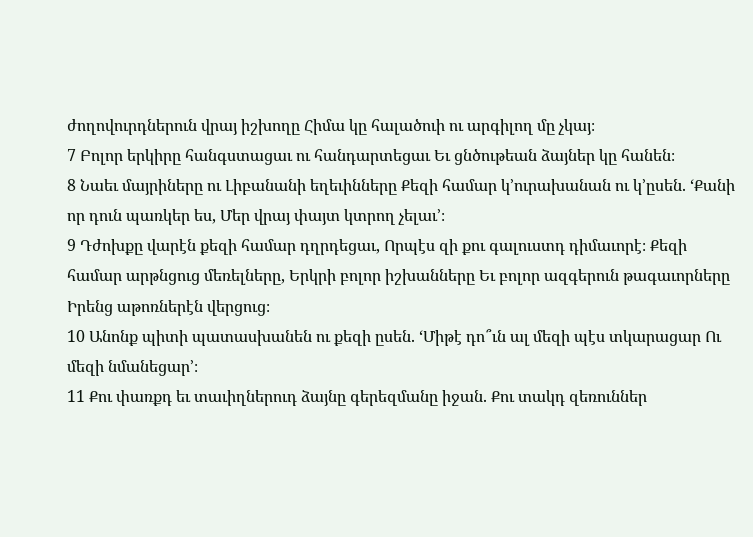ժողովուրդներուն վրայ իշխողը Հիմա կը հալածուի ու արգիլող մը չկայ։
7 Բոլոր երկիրը հանգստացաւ ու հանդարտեցաւ Եւ ցնծութեան ձայներ կը հանեն։
8 Նաեւ մայրիները ու Լիբանանի եղեւինները Քեզի համար կ’ուրախանան ու կ’ըսեն. ‘Քանի որ դուն պառկեր ես, Մեր վրայ փայտ կտրող չելաւ’։
9 Դժոխքը վարէն քեզի համար դղրդեցաւ, Որպէս զի քու գալուստդ դիմաւորէ։ Քեզի համար արթնցուց մեռելները, Երկրի բոլոր իշխանները Եւ բոլոր ազգերուն թագաւորները Իրենց աթոռներէն վերցուց։
10 Անոնք պիտի պատասխանեն ու քեզի ըսեն. ‘Միթէ դո՞ւն ալ մեզի պէս տկարացար Ու մեզի նմանեցար’։
11 Քու փառքդ եւ տաւիղներուդ ձայնը գերեզմանը իջան. Քու տակդ զեռուններ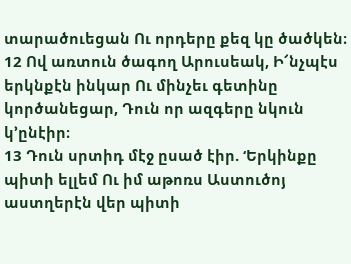տարածուեցան Ու որդերը քեզ կը ծածկեն։
12 Ով առտուն ծագող Արուսեակ, Ի՜նչպէս երկնքէն ինկար Ու մինչեւ գետինը կործանեցար, Դուն որ ազգերը նկուն կ’ընէիր։
13 Դուն սրտիդ մէջ ըսած էիր. ‘Երկինքը պիտի ելլեմ Ու իմ աթոռս Աստուծոյ աստղերէն վեր պիտի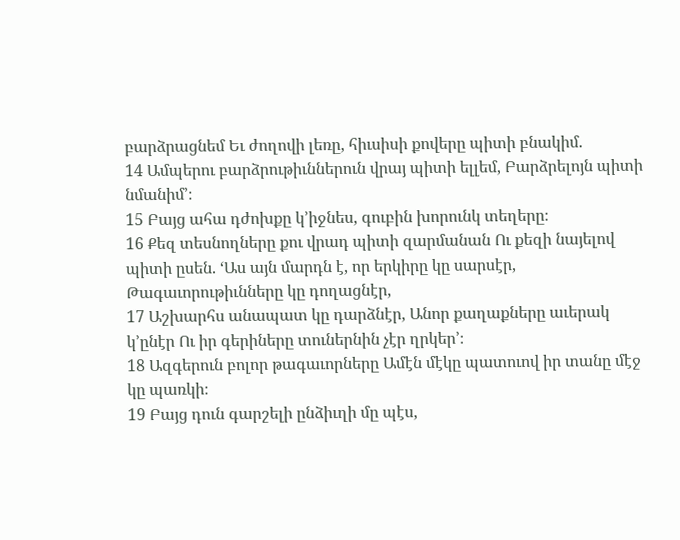բարձրացնեմ Եւ ժողովի լեռը, հիւսիսի քովերը պիտի բնակիմ.
14 Ամպերու բարձրութիւններուն վրայ պիտի ելլեմ, Բարձրելոյն պիտի նմանիմ’։
15 Բայց ահա դժոխքը կ’իջնես, գուբին խորունկ տեղերը։
16 Քեզ տեսնողները քու վրադ պիտի զարմանան Ու քեզի նայելով պիտի ըսեն. ‘Աս այն մարդն է, որ երկիրը կը սարսէր, Թագաւորութիւնները կը դողացնէր,
17 Աշխարհս անապատ կը դարձնէր, Անոր քաղաքները աւերակ կ’ընէր Ու իր գերիները տուներնին չէր ղրկեր’։
18 Ազգերուն բոլոր թագաւորները Ամէն մէկը պատուով իր տանը մէջ կը պառկի։
19 Բայց դուն գարշելի ընձիւղի մը պէս,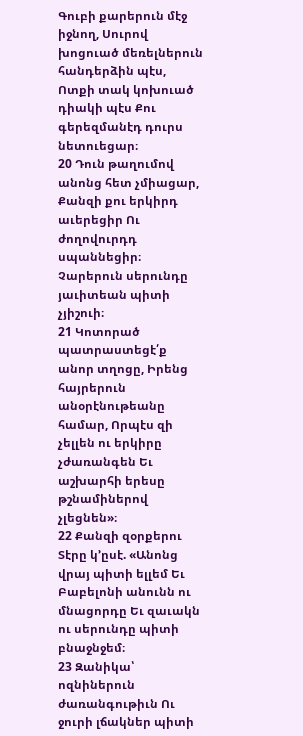Գուբի քարերուն մէջ իջնող, Սուրով խոցուած մեռելներուն հանդերձին պէս, Ոտքի տակ կոխուած դիակի պէս Քու գերեզմանէդ դուրս նետուեցար։
20 Դուն թաղումով անոնց հետ չմիացար, Քանզի քու երկիրդ աւերեցիր Ու ժողովուրդդ սպաննեցիր։ Չարերուն սերունդը յաւիտեան պիտի չյիշուի։
21 Կոտորած պատրաստեցէ՛ք անոր տղոցը, Իրենց հայրերուն անօրէնութեանը համար, Որպէս զի չելլեն ու երկիրը չժառանգեն Եւ աշխարհի երեսը թշնամիներով չլեցնեն»։
22 Քանզի զօրքերու Տէրը կ’ըսէ. «Անոնց վրայ պիտի ելլեմ Եւ Բաբելոնի անունն ու մնացորդը Եւ զաւակն ու սերունդը պիտի բնաջնջեմ։
23 Զանիկա՝ ոզնիներուն ժառանգութիւն Ու ջուրի լճակներ պիտի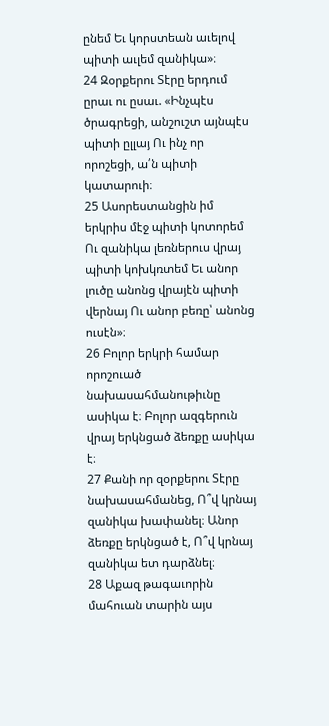ընեմ Եւ կորստեան աւելով պիտի աւլեմ զանիկա»։
24 Զօրքերու Տէրը երդում ըրաւ ու ըսաւ. «Ինչպէս ծրագրեցի, անշուշտ այնպէս պիտի ըլլայ Ու ինչ որ որոշեցի, ա՛ն պիտի կատարուի։
25 Ասորեստանցին իմ երկրիս մէջ պիտի կոտորեմ Ու զանիկա լեռներուս վրայ պիտի կոխկռտեմ Եւ անոր լուծը անոնց վրայէն պիտի վերնայ Ու անոր բեռը՝ անոնց ուսէն»։
26 Բոլոր երկրի համար որոշուած նախասահմանութիւնը ասիկա է։ Բոլոր ազգերուն վրայ երկնցած ձեռքը ասիկա է։
27 Քանի որ զօրքերու Տէրը նախասահմանեց, Ո՞վ կրնայ զանիկա խափանել։ Անոր ձեռքը երկնցած է, Ո՞վ կրնայ զանիկա ետ դարձնել։
28 Աքազ թագաւորին մահուան տարին այս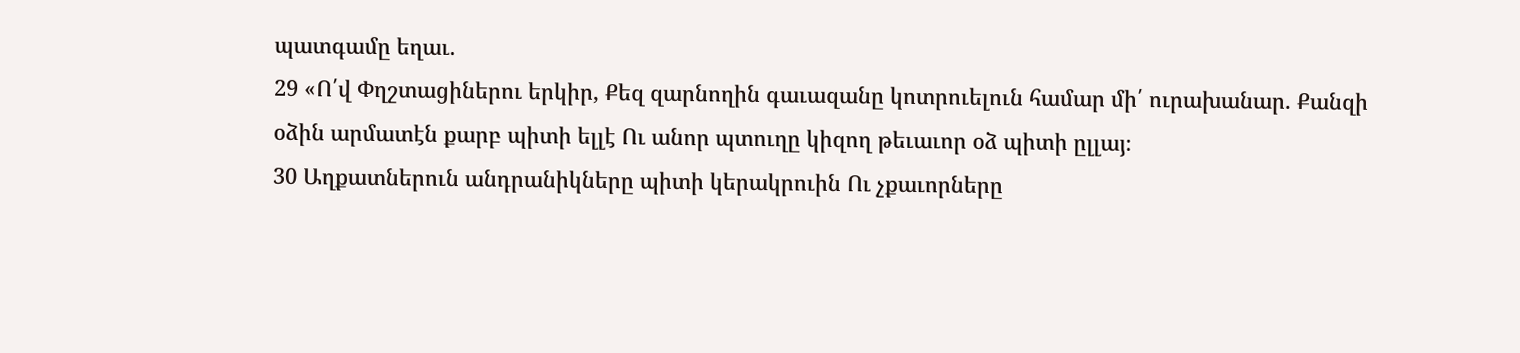պատգամը եղաւ.
29 «Ո՛վ Փղշտացիներու երկիր, Քեզ զարնողին գաւազանը կոտրուելուն համար մի՛ ուրախանար. Քանզի օձին արմատէն քարբ պիտի ելլէ Ու անոր պտուղը կիզող թեւաւոր օձ պիտի ըլլայ։
30 Աղքատներուն անդրանիկները պիտի կերակրուին Ու չքաւորները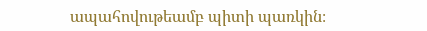ապահովութեամբ պիտի պառկին։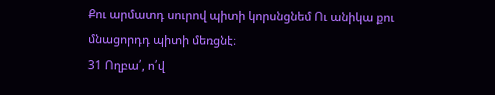Քու արմատդ սուրով պիտի կորսնցնեմ Ու անիկա քու մնացորդդ պիտի մեռցնէ։
31 Ողբա՛, ո՛վ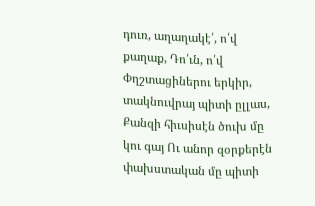դուռ, աղաղակէ՛, ո՛վ քաղաք, Դո՛ւն, ո՛վ Փղշտացիներու երկիր, տակնուվրայ պիտի ըլլաս, Քանզի հիւսիսէն ծուխ մը կու գայ Ու անոր զօրքերէն փախստական մը պիտի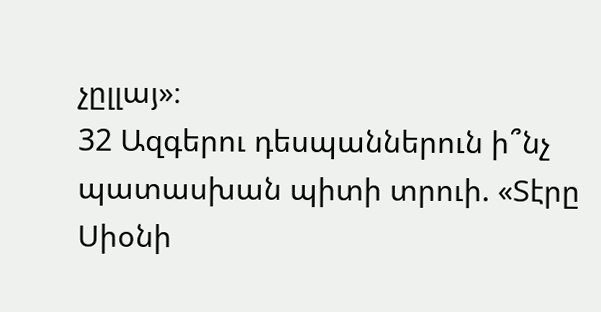չըլլայ»։
32 Ազգերու դեսպաններուն ի՞նչ պատասխան պիտի տրուի. «Տէրը Սիօնի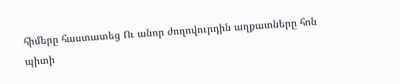հիմերը հաստատեց Ու անոր ժողովուրդին աղքատները հոն պիտի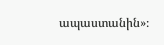ապաստանին»։